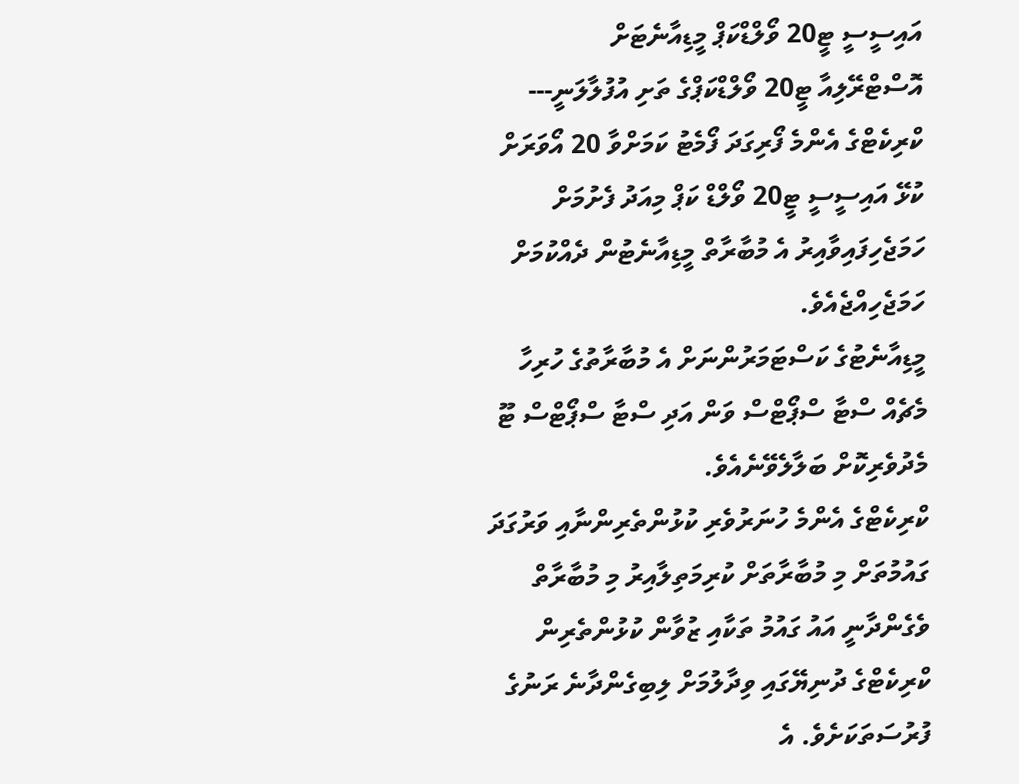އައިސީސީ ޓީ20 ވޯލްޑްކަޕް މީޑިއާނެޓަށް
އޮސްޓްރޭލިއާ ޓީ20 ވޯލްޑްކަޕްގެ ތަށި އުފުލާލަނީ---
ކްރިކެޓްގެ އެންމެ ފޯރިގަދަ ފޯމެޓު ކަމަށްވާ 20 އޯވަރަށް ކުޅޭ އައިސީސީ ޓީ20 ވޯލްޑް ކަޕް މިއަދު ފެށުމަށް ހަމަޖެހިފައިވާއިރު އެ މުބާރާތް މީޑިއާނެޓުން ދެއްކުމަށް ހަމަޖެހިއްޖެއެވެ.
މީޑިއާނެޓުގެ ކަސްޓަމަރުންނަށް އެ މުބާރާތުގެ ހުރިހާ މެޗެއް ސްޓާ ސްޕޯޓްސް ވަން އަދި ސްޓާ ސްޕޯޓްސް ޓޫ މެދުވެރިކޮށް ބަލާލެވޭނެއެވެ.
ކްރިކެޓްގެ އެންމެ ހުނަރުވެރި ކުޅުންތެރިންނާއި ވަރުގަދަ ގައުމުތަށް މި މުބާރާތަށް ކުރިމަތިލާއިރު މި މުބާރާތް ވެގެންދާނީ އައު ގައުމު ތަކާއި ޒުވާން ކުޅުންތެރިން ކްރިކެޓްގެ ދުނިޔޭގައި ވިދާލުމަށް ލިބިގެންދާނެ ރަނުގެ ފުރުސަތަކަށެވެ. އެ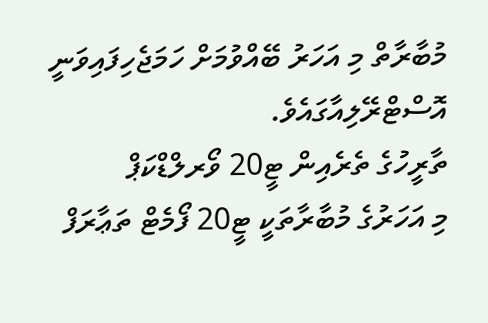މުބާރާތް މި އަހަރު ބޭއްވުމަށް ހަމަޖެހިފައިވަނީ އޮސްޓްރޭލިއާގައެވެ.
ތާރީހުގެ ތެރެއިން ޓީ20 ވޯރލްޑްކަޕް
މި އަހަރުގެ މުބާރާތަކީ ޓީ20 ފޯމެޓް ތަޢާރަފް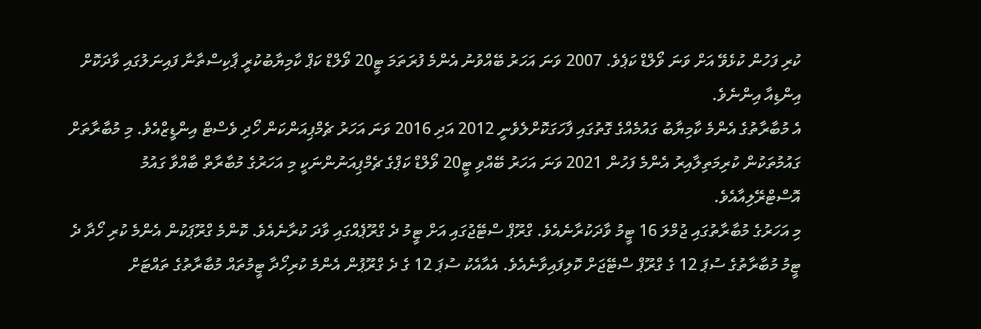ކުރި ފަހުން ކުޅެވޭ އަށް ވަނަ ވޯލްޑް ކަޕެވެ. 2007 ވަނަ އަހަރު ބޭއްވުނު އެންމެ ފުރަތަމަ ޓީ20 ވޯލްޑް ކަޕް ކާމިޔާބުކުރީ ޕާކިސްތާނާ ފައިނަލުގައި ވާދަކޮށް އިންޑިއާ އިންނެވެ.
އެ މުބާރާތުގެ އެންމެ ކާމިޔާބު ގައުމެއްގެ ގޮތުގައި ފާހަގަކޮށްލެވެނީ 2012 އަދި 2016 ވަނަ އަހަރު ޗެމްޕިއަންކަން ހޯދި ވެސްޓް އިންޑީޒްއެވެ. މި މުބާރާތަށް ގައުމުތަކުން ކުރިމަތިލާއިރު އެންމެ ފަހުން 2021 ވަނަ އަހަރު ބޭއްވި ޓީ20 ވޯލްޑް ކަޕްގެ ޗެމްޕިއަނުންނަކީ މި އަހަރުގެ މުބާރާތް ބާއްވާ ގައުމު އޮސްޓްރޭލިއާއެވެ.
މި އަހަރުގެ މުބާރާތުގައި ޖުމްލަ 16 ޓީމު ވާދަކުރާނެއެވެ. ގްރޫޕް ސްޓޭޖުގައި އަށް ޓީމު ދެ ގްރޫޕެއްގައި ވާދަ ކުރާނެއެވެ. ކޮންމެ ގްރޫޕަކުން އެންމެ ކުރި ހޯދާ ދެ ޓީމު މުބާރާތުގެ ސުޕަ 12 ގެ ގްރޫޕް ސްޓޭޖަށް ކޮލިފައިވާނެއެވެ. އެއާއެކު ސުޕަ 12 ގެ ދެ ގްރޫޕުން އެންމެ ކުރިހޯދާ ޓީމުތައް މުބާރާތުގެ ތައްޓަށް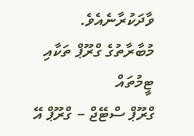ވާދަކުރާނެއެވެ.
މުބާރާތުގެ ގްރޫޕް ތަކާއި ޓީމުތައް
ގްރޫޕް ސްޓޭޖް – ގްރޫޕް އޭ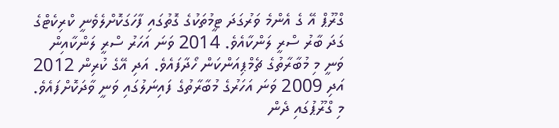ގްރޫޕް އޭ ގެ އެންމެ ވަރުގަދަ ޓީމުތަކުގެ ގޮތުގައި ފާހަގަކޮށްލެވެނީ ކްރިކެޓްގެ ގަދަ ބާރު ސްރީ ލަންކާއެވެ. 2014 ވަނަ އަހަރު ސްރީ ލަންކާއިން ވަނީ މި މުބާރާތުގެ ޗެމްޕިއަންކަން ހޯދާފައެވެ. އަދި އޭގެ ކުރިން 2012 އަދި 2009 ވަނަ އަހަރުގެ މުބާރާތުގެ ފައިނަލުގައި ވަނީ ވާދަކޮށްފައެވެ.
މި ގްރޫޕުގައި ދެން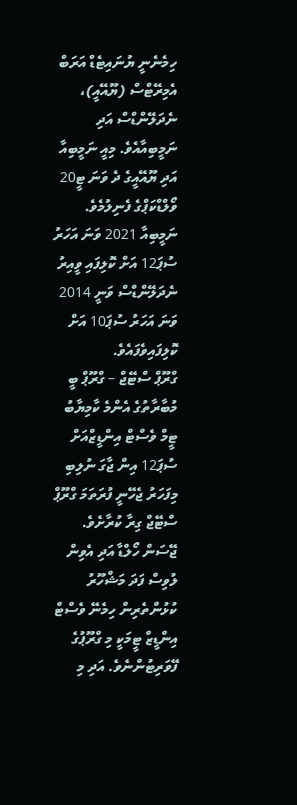ހިމެނެނީ ޔުނައިޓެޑް އަރަބް އެމިރޭޓްސް (ޔޫއޭއީ)، ނެދަލޭންޑްސް އަދި ނަމީބިއާއެވެ. މިއީ ނަމީބިއާ އަދި ޔޫއޭއީގެ ދެ ވަނަ ޓީ20 ވޯލްޑްކަޕްގެ ފެނިލުމެވެ.
ނަމީބިއާ 2021 ވަނަ އަހަރު ސުޕަ12 އަށް ކޮލިފައި ވީއިރު ނެދަލޭންޑްސް ވަނީ 2014 ވަނަ އަހަރު ސުޕަ10 އަށް ކޮލިފައިވެފައެވެ.
ގްރޫޕް ސްޓޭޖް – ގްރޫޕް ބީ
މުބާރާތުގެ އެންމެ ކާމިޔާބު ޓީމް ވެސްޓް އިންޑީޒްއަށް ސުޕަ12 އިން ޖާގަ ނުލިބި މިފަހަރު ޖެހޭނީ ފުރަތަމަ ގްރޫޕް ސްޓޭޖް ގިރާ ކުރާށެވެ.
ޖޭސަން ހޯލްޑާ އަދި އެވިން ލުވިސް ފަދަ މަޝްހޫރު ކުޅުންތެރިން ހިމެނޭ ވެސްޓް އިންޑީޒް ޓީމަކީ މި ގްރޫޕުގެ ފޭވަރިޓުންނެވެ. އަދި މި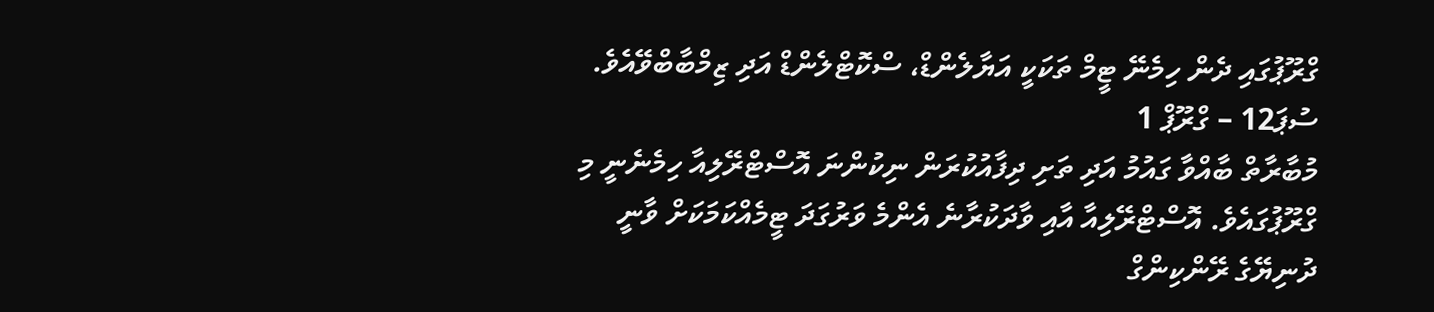ގްރޫޕުގައި ދެން ހިމެނޭ ޓީމް ތަކަކީ އަޔާލެންޑް، ސްކޮޓްލެންޑް އަދި ޒިމްބާބްވޭއެވެ.
ސުޕަ12 – ގްރޫޕް 1
މުބާރާތް ބާއްވާ ގައުމު އަދި ތަށި ދިފާއުކުރަން ނިކުންނަ އޮސްޓްރޭލިއާ ހިމެނެނީ މި ގްރޫޕުގައެވެ. އޮސްޓްރޭލިއާ އާއި ވާދަކުރާނެ އެންމެ ވަރުގަދަ ޓީމެއްކަމަކަށް ވާނީ ދުނިޔޭގެ ރޭންކިންގް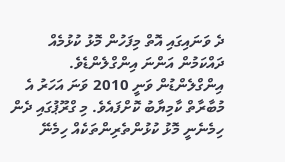ދެ ވަނައިގައި އޮތް މިފަހުން މޮޅު ކުޅުމެއް ދައްކަމުން އަންނަ އިންގްލެންޑެވެ.
އިންގްލެންޑުން ވަނީ 2010 ވަނަ އަހަރު އެ މުބާރާތް ކާމިޔާބު ކޮށްފައެވެ. މި ގްރޫޕުގައި ދެން ހިމެނެނީ މޮޅު ކުޅުންތެރިންތަކެއް ހިމެނޭ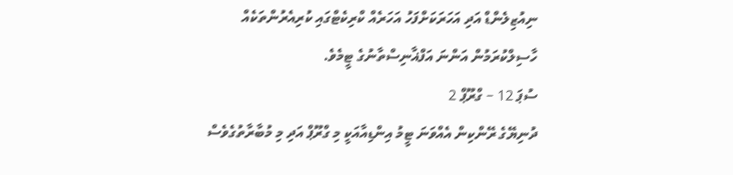ނިއުޒިލެންޑް އަދި އަހަރަކަށްފަހު އަހަރެއް ކްރިކެޓްގައި ކުރިއެރުންތަކެއް ހާސިލްކުރަމުން އަންނަ އަފްޣާނިސްތާނުގެ ޓީމެވެ.
ސުޕަ 12 – ގްރޫޕް 2
ދުނިޔޭގެ ރޭންކިން އެއްވަނަ ޓީމު އިންޑިއާއަކީ މި ގްރޫޕް އަދި މި މުބާރާތުގެވެސް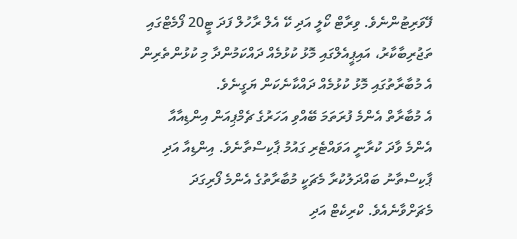ފޭވަރިޓުންނެވެ. ވިރާޓް ކޯލީ އަދި ކޭ އެލް ރާހުލް ފަދަ ޓީ20 ފޯމެޓްގައި ތަޖުރިބާކާރު، އައިޕީއެލްގައި މޮޅު ކުޅުމެއް ދައްކަމުންދާ މި ކުޅުންތެރިން އެ މުބާރާތުގައި މޮޅު ކުޅުމެއް ދައްކާނެކަން ޔަގީނެވެ.
އެ މުބާރާތް އެންމެ ފުރަތަމަ ބޭއްވި އަހަރުގެ ޗެމްޕިއަން އިންޑިއާއާ އެންމެ ވާދަ ކުރާނީ އަވައްޓެރި ގައުމު ޕާކިސްތާނެވެ. އިންޑިއާ އަދި ޕާކިސްތާނު ބައްދަލުކުރާ މެޗަކީ މުބާރާތުގެ އެންމެ ފޯރިގަދަ މެޗަށްވާނެއެވެ. ކްރިކެޓް އަދި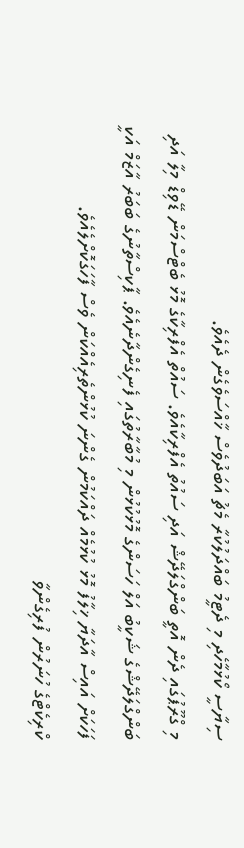ސިޔާސީ ކޯޅުމާހެދި މި ދެޓީމު ބައްދަލުކުރާ މެޗު އަބަދުވެސް ޚާއްސަވެގެން ދެއެވެ.
މި ގްރޫޕުގައި ދެން އޮތީ ބަންގްލަދޭޝް އަދި ސައުތު އެފްރިކާއެވެ. ސައުތް އެފްރިކާގެ މޮޅު ބެޓްސްމަން ޑޭވިޑް މިލާ އަދި ބަންގްލަދޭޝްގެ ޝަކީބު އަލް ހަސަންގެ މޮޅުކުޅުން މި މުބާރާތުގައި ފެނިގެންދާނެއެވެ. ޕާކިސްތާނުގެ ބަބަރު އާޒަމް އަކީ ފަހަކަށް އައިސް އާދަޔާ ޚިލާފު މޮޅު ކުޅުމެއް ދައްކަމުން ގެންނަ ކުޅުންތެރިއެއްކަން ވެސް ފާހަގަކޮށްލެއެވެ.
ކްރިކެޓްގެ ހުނަރުން ފުރިގެންވާ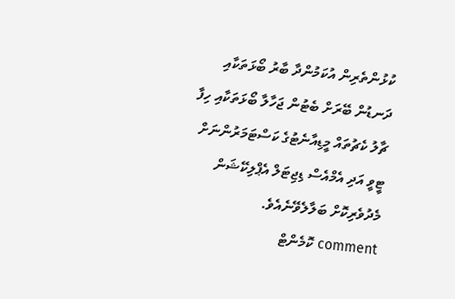ކުޅުންތެރިން އުކަމުންދާ ބާރު ބޯޅަތަކާއި ދަނޑުން ބޭރަށް ބެޓުން ޖަހާލާ ބޯޅަތަކާއި ހިފާ ޗާލު ކެޗުތައް މީޑިއާނެޓުގެ ކަސްޓަމަރުންނަށް ޓީވީ އަދި އެމްއެސް ޑިޖިޓަލް އެޕްލިކޭޝަން މެދުވެރިކޮށް ބަލާލެވޭނެއެވެ.
comment ކޮމެންޓް